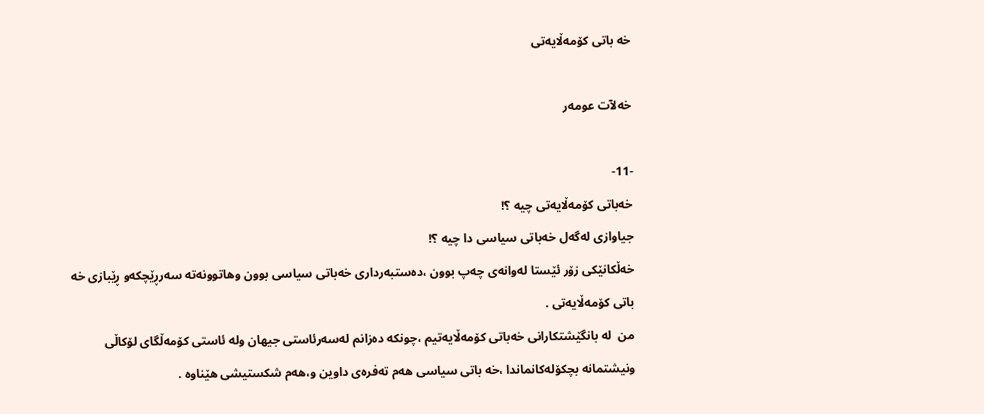خه‌ باتى كۆمه‌ڵایه‌تى

خەلآت عومەر

-11-
خه‌باتى كۆمه‌ڵایه‌تى چیه‌ ؟!
جیاوازى له‌گه‌ل خه‌باتى سیاسى دا چیه‌ ؟!
خه‌ڵكانێكى زۆر ئێستا له‌وانه‌ى چه‌پ بوون ،ده‌ستبه‌ردارى خه‌باتى سیاسى بوون وهاتوونه‌ته‌ سه‌رڕێچكه‌و ڕێبازى خه‌ باتى كۆمه‌ڵایه‌تى .
من  له‌ بانگێشتكارانى خه‌باتى كۆمه‌ڵایه‌تیم ،چونكه‌ ده‌زانم له‌سه‌رئاستى جیهان وله‌ ئاستى كۆمه‌ڵگاى لۆكاڵى ونیشتمانه‌ بچكۆله‌كانماندا ،خه‌ باتى سیاسى هه‌م ته‌فره‌ى داوین و،هه‌م شكستیشى هێناوه‌ .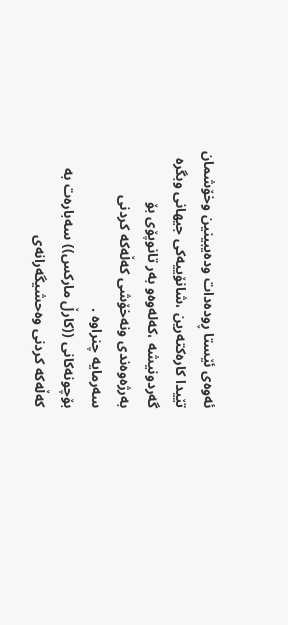ئه‌وه‌ى ئێستا ڕوده‌دات وده‌یبینین وخۆشمان تێیدا كاره‌كته‌رین ،شانۆییه‌كى جیهانى وبگره‌ گه‌ردونیشه‌ ،كه‌له‌وه‌و به‌ر تانوپۆى بۆ به‌رژه‌وه‌ندى ونه‌خۆشى كه‌ڵه‌كه‌ كردنى سه‌رمایه‌ چنراوه‌ .
بۆچونه‌كانى ((كارڵ ماركس)) سه‌باره‌ت به‌ كه‌ڵه‌كه‌ كردنى وه‌حشیگه‌رانه‌ى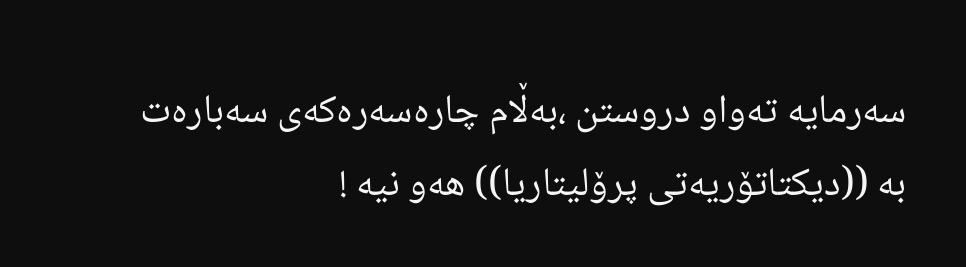سه‌رمایه‌ ته‌واو دروستن ،به‌ڵام چاره‌سه‌ره‌كه‌ى سه‌باره‌ت به‌ ((دیكتاتۆریه‌تى پرۆلیتاریا)) هه‌و نیه‌ !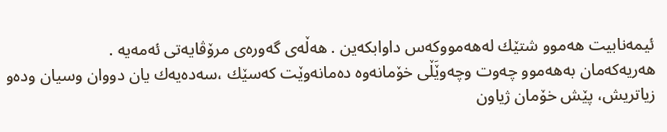ئیمه‌نابیت هه‌موو شتێك له‌هه‌مووكه‌س داوابكه‌ین . هه‌ڵه‌ى گه‌وره‌ى مرۆڤایه‌تى ئه‌مه‌یه‌ .
هه‌ریه‌كه‌مان به‌هه‌موو چه‌وت وچه‌وێَڵى خۆمانه‌وه‌ ده‌مانه‌وێت كه‌سێك ،سه‌ده‌یه‌ك یان دووان وسیان وده‌و زیاتریش، پێش خۆمان ژیاون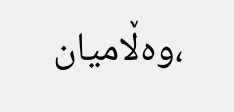،وه‌ڵامیان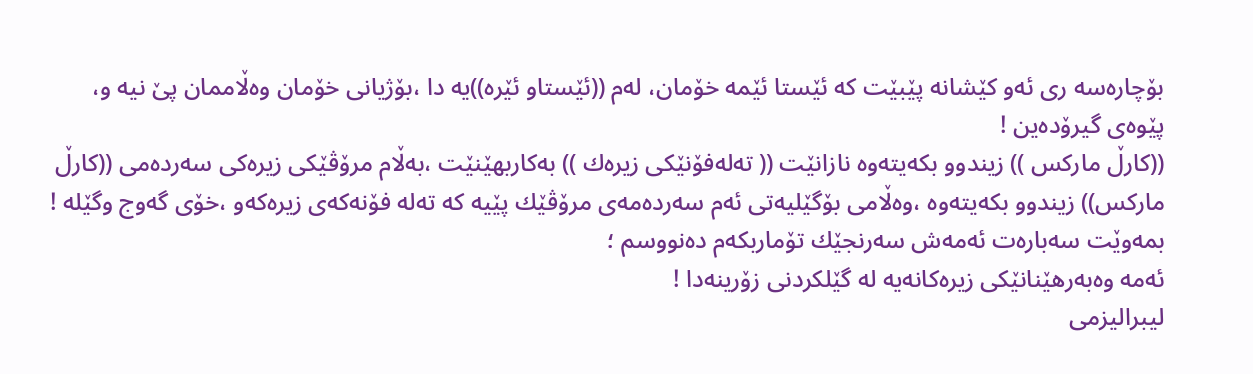بۆچاره‌سه‌ رى ئه‌و كێشانه‌ پێبێت كه‌ ئێستا ئێمه‌ خۆمان، له‌م ((ئێستاو ئێره‌))یه‌ دا ،بۆژیانى خۆمان وه‌ڵاممان پێ نیه‌ و، پێوه‌ى گیرۆده‌ین !
((كارڵ ماركس )) زیندوو بكه‌یته‌وه‌ نازانێت (( ته‌له‌فۆنێكى زیره‌ك )) به‌كاربهێنێت ،به‌ڵام مرۆڤێكى زیره‌كى سه‌رده‌مى ((كارڵ ماركس)) زیندوو بكه‌یته‌وه‌ ،وه‌ڵامى بۆگێلیه‌تى ئه‌م سه‌رده‌مه‌ى مرۆڤێك پێیه‌ كه‌ ته‌له‌ فۆنه‌كه‌ى زیره‌كه‌و ،خۆى گه‌وج وگێله‌ !
بمه‌وێت سه‌باره‌ت ئه‌مه‌ش سه‌رنجێك تۆماربكه‌م ده‌نووسم ؛
ئه‌مه‌ وه‌به‌رهێنانێكى زیره‌كانه‌یه‌ له‌ گێلكردنى زۆرینه‌دا !
لیبرالیزمى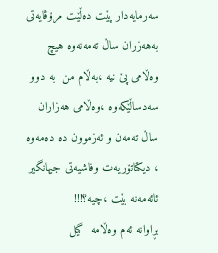سه‌رمایه‌دار پێت ده‌ڵێت مرۆڤایه‌تى به‌هه‌زران ساڵ ته‌مه‌نه‌وه‌ هیچ وه‌ڵامى پێ نیه‌ ،به‌ڵام من  به‌ دوو سه‌دساڵێكه‌وه‌ ،وه‌ڵامى هه‌زاران ساڵ ته‌مه‌ن و ئه‌زموون ده‌ ده‌مه‌وه‌ ، دیكتاتۆریه‌ت وفاشیه‌تى جیهانگیر ئائه‌مه‌نه‌ بێت ،چیه‌؟!!!
بڕاوانه‌ ئه‌م وه‌ڵامه‌  گیل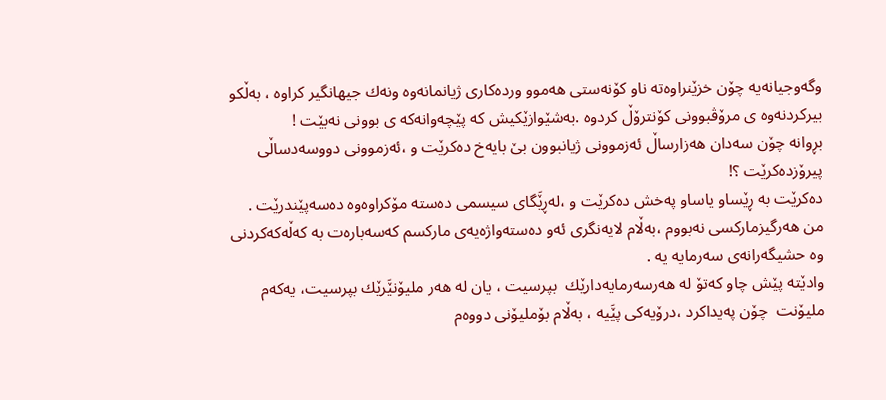وگه‌وجیانه‌یه‌ چۆن خزێنراوه‌ته‌ ناو كۆنه‌ستى هه‌موو ورده‌كارى ژیانمانه‌وه‌ ونه‌ك جیهانگیر كراوه‌ ، به‌ڵكو بیركردنه‌وه‌ ى مرۆڤبوونى كۆنترۆڵ كردوه‌ .به‌شێوازێكیش كه‌ پێچه‌وانه‌كه‌ ى بوونى نه‌بێت !
بڕوانه‌ چۆن سه‌دان هه‌زارساڵ ئه‌زموونى ژیانبوون بێ بایه‌خ ده‌كرێت و ،ئه‌زموونى دووسه‌دساڵى پیرۆزده‌كرێت ؟!
ده‌كرێت به‌ ڕێساو یاساو په‌خش ده‌كرێت و ،له‌ڕێَگاى سیسمى ده‌سته‌ مۆكراوه‌وه‌ ده‌سه‌پێندرێت .
من هه‌رگیزماركسى نه‌بووم ،به‌ڵام لایه‌نگرى ئه‌و ده‌سته‌واژه‌یه‌ى ماركسم كه‌سه‌باره‌ت به‌ كه‌ڵه‌كه‌كردنى وه‌ حشیگه‌رانه‌ى سه‌رمایه‌ یه‌ .
وادێته‌ پێش چاو كه‌تۆ له‌ هه‌رسه‌رمایه‌دارێك  بپرسیت ، یان له‌ هه‌ر ملیۆنێَرێك بپرسیت، یه‌كه‌م  ملیۆنت  چۆن په‌یداكرد ،درۆیه‌كى پێَیه‌ ، به‌ڵام بۆملیۆنى دووه‌م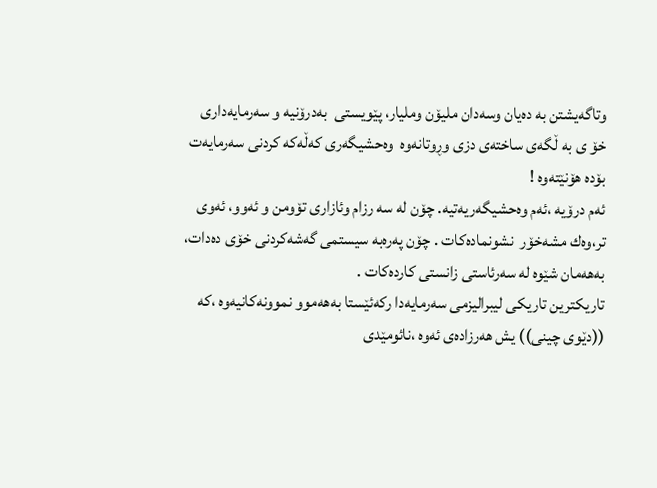وتاگه‌یشتن به‌ ده‌یان وسه‌دان ملیۆن وملیار، پێویستى  به‌درۆنیه‌ و سه‌رمایه‌دارى خۆ ى به‌ ڵگه‌ى ساخته‌ى دزى وڕوتانه‌وه‌  وه‌حشیگه‌رى كه‌ڵه‌كه‌ كردنى سه‌رمایه‌ت  بۆده‌ هۆنێته‌وه‌ !
ئه‌م درۆیه‌ ،ئه‌م وه‌حشیگه‌ریه‌تیه‌. چۆن له‌ سه‌ رزام وئازارى تۆومن و ئه‌وو، ئه‌وى تر،وه‌ك مشه‌خۆر  نشونماده‌كات . چۆن په‌ره‌به‌ سیستمى گه‌شه‌كردنى خۆى ده‌دات، به‌هه‌مان شێوه‌ له‌ سه‌رئاستى زانستى كارده‌كات .
تاریكترین تاریكى لیبرالیزمى سه‌رمایه‌دا ركه‌ئێستا به‌هه‌موو نموونه‌كانیه‌وه‌ ،كه‌ ((دێوى چینى)) یش هه‌رزاده‌ى ئه‌وه‌ ،نائومێدى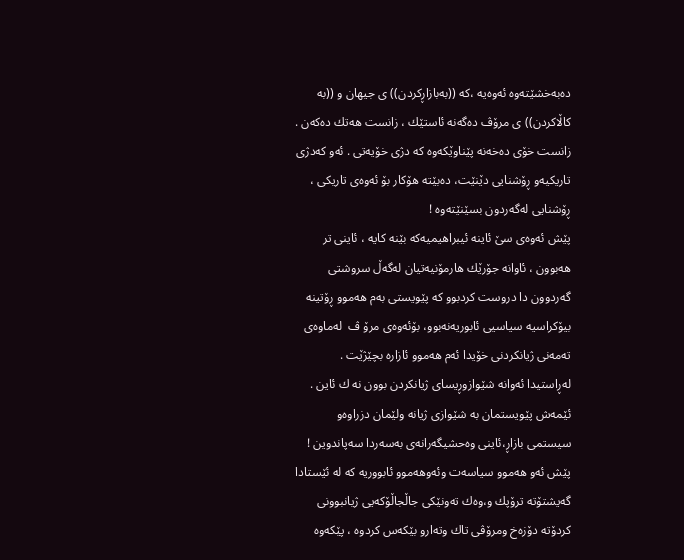ده‌به‌خشێته‌وه‌ ئه‌وه‌یه‌ ،كه‌ ((به‌بازاڕكردن)) ى جیهان و ((به‌ كاڵاكردن)) ى مرۆڤ ده‌گه‌نه‌ ئاستێك ، زانست هه‌تك ده‌كه‌ن .
زانست خۆى ده‌خه‌نه‌ پێناوێكه‌وه‌ كه‌ دژى خۆیه‌تى . ئه‌و كه‌دژى تاریكیه‌و ڕۆشنایى دێنێت، ده‌بێته‌ هۆكار بۆ ئه‌وه‌ى تاریكى ، ڕۆشنایى له‌گه‌ردون بسێنێته‌وه‌ !
پێش ئه‌وه‌ى سێ ئاینه‌ ئیبراهیمیه‌كه‌ بێنه‌ كایه‌ ، ئاینى تر هه‌بوون ، ئاوانه‌ جۆرێك هارمۆنیه‌تیان له‌گه‌ڵ سروشتى گه‌ردوون دا دروست كردبوو كه‌ پێویستى به‌م هه‌موو ڕۆتینه‌ بیۆكراسیه‌ سیاسیى ئابوریه‌نه‌بوو، بۆئه‌وه‌ى مرۆ ڤ  له‌ماوه‌ى ته‌مه‌نى ژیانكردنى خۆیدا ئه‌م هه‌موو ئازاره‌ بچێژێت .
له‌ڕاستیدا ئه‌وانه‌ شێوازوڕیساى ژیانكردن بوون نه‌ ك ئاین . ئێمه‌ش پێویستمان به‌ شێوازى ژیانه‌ ولێمان دزراوه‌و سیستمى بازاڕ،ئاینى وه‌حشیگه‌رانه‌ى به‌سه‌ردا سه‌پاندوین !
پێش ئه‌و هه‌موو سیاسه‌ت وئه‌وهه‌موو ئابووریه‌ كه‌ له‌ ئێستادا گه‌یشتۆته‌ ترۆپك و،وه‌ك ته‌ونێكى جاڵجاڵۆكه‌یى ژیانبوونى كردۆته‌ دۆزه‌خ ومرۆڤى تاك وته‌ارو بێكه‌س كردوه‌ ، پێكه‌وه‌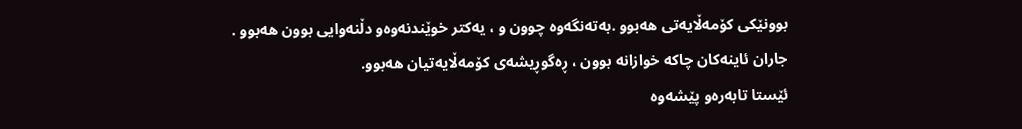بوونێكى كۆمه‌ڵایه‌تى هه‌بوو .به‌ته‌نگه‌وه‌ چوون و ، یه‌كتر خوێندنه‌وه‌و دڵنه‌وایى بوون هه‌بوو .
جاران ئاینه‌كان چاكه‌ خوازانه‌ بوون ، ڕه‌گوڕیشه‌ى كۆمه‌ڵایه‌تیان هه‌بوو.
ئێستا تابه‌ره‌و پێشه‌وه‌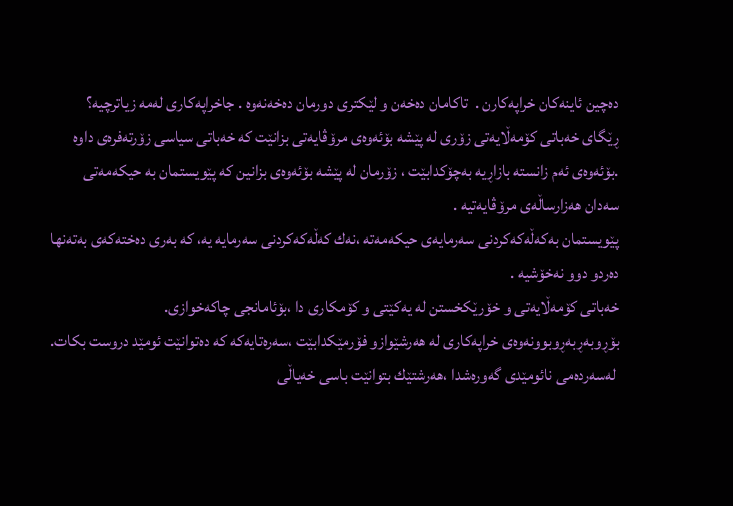ده‌چین ئاینه‌كان خراپه‌كارن .  تاكامان ده‌خه‌ن و لێكترى دورمان ده‌خه‌نه‌وه‌ . جاخراپه‌كارى له‌مه‌ زیاترچیه‌؟
ڕێگاى خه‌باتى كۆمه‌ڵایه‌تى زۆرى له‌ پێشه‌ بۆئه‌وه‌ى مرۆڤایه‌تى بزانێت كه‌ خه‌باتى سیاسى زۆرته‌فره‌ى داوه‌ .بۆئه‌وه‌ى ئه‌م زانسته‌ بازاڕیه‌ به‌چۆكدابێت ، زۆرمان له‌ پێشه‌ بۆئه‌وه‌ى بزانین كه‌ پێویستمان به‌ حیكه‌مه‌تى سه‌دان هه‌زارساڵه‌ى مرۆڤایه‌تیه‌ .
پێویستمان به‌كه‌ڵه‌كه‌كردنى سه‌رمایه‌ى حیكه‌مه‌ته‌ ،نه‌ك كه‌ڵه‌كه‌كردنى سه‌رمایه‌ یه‌، كه‌ به‌رى ده‌خته‌كه‌ى به‌ته‌نها ده‌ردو دوو نه‌خۆشیه‌ .
خه‌باتى كۆمه‌ڵایه‌تى و خۆرێكخستن له‌ یه‌كێتى و كۆمكارى دا ،بۆئامانجى چاكه‌خوازى. بۆڕوبه‌ڕبه‌ڕوبوونه‌وه‌ى خراپه‌كارى له‌ هه‌رشێوازو فۆرمێكدابێت ،سه‌ره‌تایه‌كه‌ كه‌ ده‌توانێت ئومێد دروست بكات.
 له‌سه‌رده‌مى نائومێدی گه‌وره‌شدا ،هه‌رشتێك بتوانێت باسى خه‌یاڵى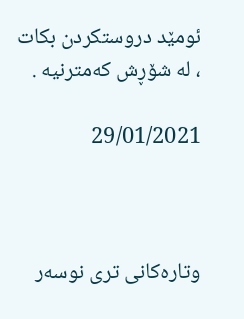ئومێد دروستكردن بكات ، له‌ شۆڕش كه‌مترنیه‌ .

29/01/2021



وتارەکانی تری نوسەر